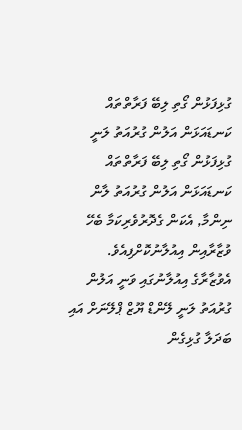ގުޅިފަޅުން ގޯތި ލިބޭ ފަރާތްތައް ކަނޑައަޅަން އަލުން ގުރުއަތު ލަނީ
ގުޅިފަޅުން ގޯތި ލިބޭ ފަރާތްތައް ކަނޑައަޅަން އަލުން ގުރުއަތު ލާން ނިންމާ, އެކަން ގެދޮރުވެރިކަމާ ބެހޭ ވުޒާރާއިން އިއުލާނުކޮށްފިއެވެ. އެވުޒާރާގެ އިއުލާނުގައި ވަނީ އަލުން ގުރުއަތު ލަނީ ލޭންޑް ޔޫޒް ޕްލޭނަށް އައި ބަދަލާ ގުޅިގެން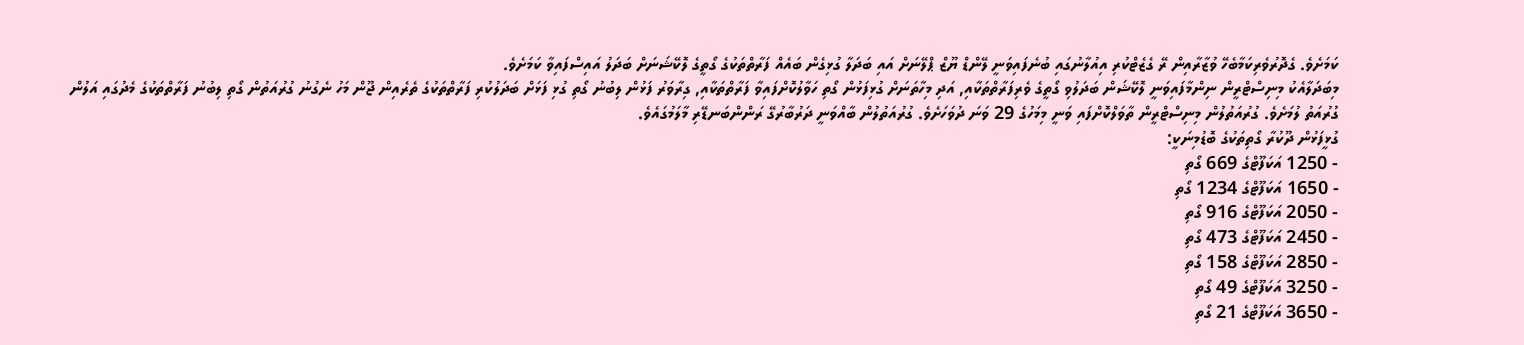ކަމަށެވެ. ގެދޮރުވެރިކަމާބެހޭ ވުޒާރާއިން ރޭ ގެޒެޓްކުރި އިއުލާނުގައި ބުނެފައިވަނީ ލޭންޑް ޔޫޒް ޕްލޭނަށް އައި ބަދަލާ ގުޅިގެން ބައެއް ފަރާތްތަކުގެ ގޯތީގެ ލޮކޭޝަނަށް ބަދަލު އައިސްފައިވާ ކަމަށެވެ.
މިބަދަލާއެކު މިނިސްޓްރީން ނިންމާފައިވަނީ ލޮކޭޝަން ބަދަލުވި ގޯތީގެ ވެރިފަރާތްތަކާއި, އަދި މިހާތަނަށް ގުޅިފަޅުން ގޯތި ހަވާލުކޮށްފައިވާ ފަރާތްތަކާއި, ގިރާވަރު ފަޅުން ލިބުނު ގޯތި ގުޅި ފަޅަށް ބަދަލުކުރި ފަރާތްތަކުގެ ތެރެއިން ޖޫން މަހު ނެގުނު ގުރުއަތުން ގޯތި ލިބުނު ފަރާތްތަކުގެ މެދުގައި އަލުން ގުރުއަތު ލުމަށެވެ. ގުރުއަތުލުން މިނިސްޓްރީން ތާވަލްކޮށްފައި ވަނީ މިމަހުގެ 29 ވަނަ ދުވަހަށެވެ. ގުރުއަތުލުން ބާއްވަނީ ދަރުބާރުގޭ ރަންންބަނޑޭރި މާލަމުގައެވެ.
ގުޅީފަޅުން ދޫކުރާ ގޯތިތަކުގެ ބޮޑުމިނަކީ:
- 1250 އަކަފޫޓްގެ 669 ގޯތި
- 1650 އަކަފޫޓްގެ 1234 ގޯތި
- 2050 އަކަފޫޓްގެ 916 ގޯތި
- 2450 އަކަފޫޓްގެ 473 ގޯތި
- 2850 އަކަފޫޓްގެ 158 ގޯތި
- 3250 އަކަފޫޓްގެ 49 ގޯތި
- 3650 އަކަފޫޓްގެ 21 ގޯތި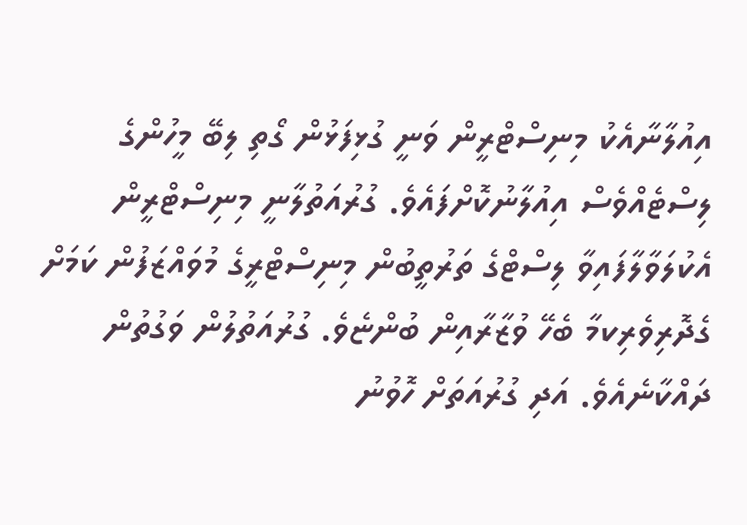އިއުލާނާއެކު މިނިސްޓްރީން ވަނީ ގުޅިފަޅުން ގޯތި ލިބޭ މީހުންގެ ލިސްޓެއްވެސް އިއުލާނުކޮށްފައެވެ. ގުރުއަތުލާނީ މިނިސްޓްރީން އެކުލަވާލާފައިވާ ލިސްޓްގެ ތަރުތީބުން މިނިސްޓްރީގެ މުވައްޒަފުން ކަމަށް ގެދޮރިވެރިކމާ ބެހޭ ވުޒާރާއިން ބުންޏެވެ. ގުރުއަތުލުން ވަގުތުން ދައްކާނެއެވެ. އަދި ގުރުއަތަށް ހޮވުނު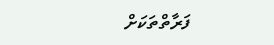ފަރާތްތަކަށް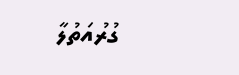ގުރުއަތުލާ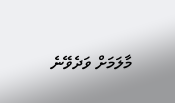މާލަމަށް ވަދެވޭނެ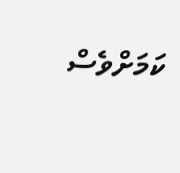ކަމަށްވެސް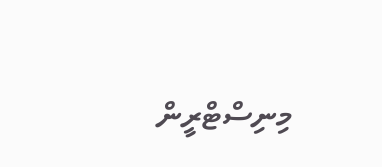މިނިސްޓްރީން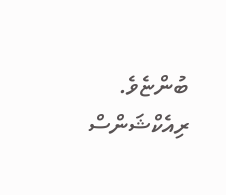ބުންޏެވެ.
ރިއެކްޝަންސް